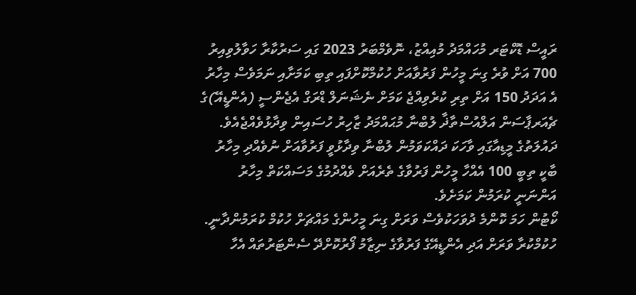ރައީސް ޑޮކްޓަރ މުހައްމަދު މުއިއްޒު، ނޮވެމްބަރު 2023 ގައި ސަރުކާރާ ހަވާލުވިއިރު 700 އަށް ވުރެ ގިނަ މީހުން ފަރުވާއަށް ހުކުމްކޮށްފައި ތިބި ކަމަށާއި ނަމަވެސް މިހާރު އެ އަދަދު 150 އަށް ތިރި ކުރެވިއްޖެ ކަމަށް ނެޝަނަލް ޑްރަގް އެޖެންސީ (އެންޑީއޭ)ގެ ޗެއަރޕާސަން އަލްއުސްތާޛާ ލުބްނާ މުޙައްމަދު ޒާހިރު ހުސައިން ވިދާޅުވެއްޖެއެވެ.
ދައުލަތުގެ މީޑިއާގައި ވާހަކަ ދައްކަވަމުން ލުބްނާ ވިދާޅުވީ ފަރުވާއަށް ނުވެއްދި މިހާރު ބާކީ ތިބީ 100 އެއްހާ މީހުން ފަރުވާގެ ތެރެއަށް ވެއްދުމުގެ މަސައްކަތް މިހާރު އަންނަނީ ކުރަމުން ކަމަށެވެ.
ކޯޓުން ހަމަ ކޮންމެ ދުވަހަކުވެސް ވަރަށް ގިނަ މީހުންގެ މައްޗަށް ހުކުމް ކުރަމުންދާނީ. ހުކުމްކުރާ ވަރަށް އަދި އެންޑީއޭގެ ފަރުވާގެ ނިޒާމު ފޯރުކޮށްދޭ ސެންޓަރުތައް އެހާ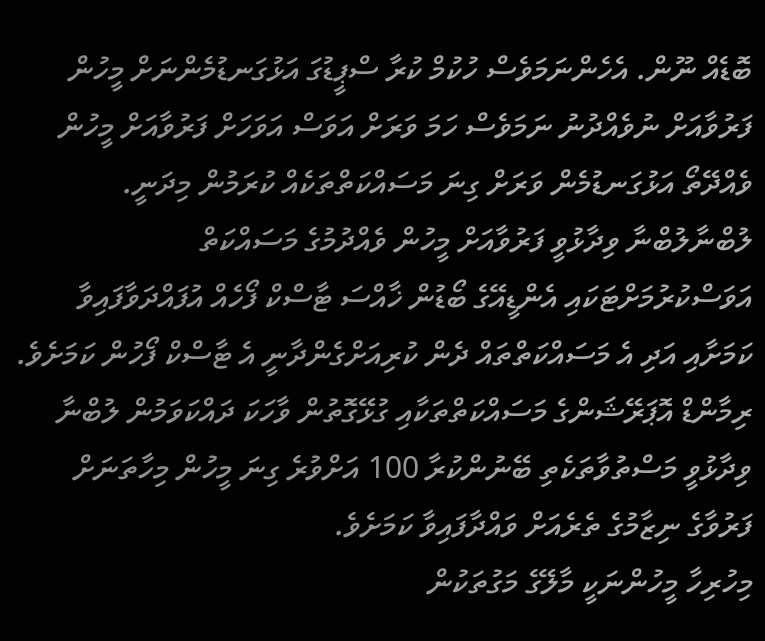ބޮޑެއް ނޫން. އެހެންނަމަވެސް ހުކުމް ކުރާ ސްޕީޑުގަ އަޅުގަނޑުމެންނަށް މީހުން ފަރުވާއަށް ނުވެއްދުނު ނަމަވެސް ހަމަ ވަރަށް އަވަސް އަވަހަށް ފަރުވާއަށް މީހުން ވެއްދޭތޯ އަޅުގަނޑުމެން ވަރަށް ގިނަ މަސައްކަތްތަކެއް ކުރަމުން މިދަނީ. ލުބްނާލުބްނާ ވިދާޅުވީ ފަރުވާއަށް މީހުން ވެއްދުމުގެ މަސައްކަތް އަވަސްކުރުމަށްޓަކައި އެންޑީއޭގެ ބޯޑުން ޚާއްސަ ޓާސްކް ފޯހެއް އުފައްދަވާފައިވާ ކަމަށާއި އަދި އެ މަސައްކަތްތައް ދެން ކުރިއަށްގެންދާނީ އެ ޓާސްކް ފޯހުން ކަމަށެވެ.
ރިމާންޑް އޮޕަރޭޝަންގެ މަސައްކަތްތަކާއި ގުޅޭގޮތުން ވާހަކަ ދައްކަވަމުން ލުބްނާ ވިދާޅުވީ މަސްތުވާތަކެތި ބޭނުންކުރާ 100 އަށްވުރެ ގިނަ މީހުން މިހާތަނަށް ފަރުވާގެ ނިޒާމުގެ ތެރެއަށް ވައްދާފައިވާ ކަމަށެވެ.
މިހުރިހާ މީހުންނަކީ މާލޭގެ މަގުތަކުން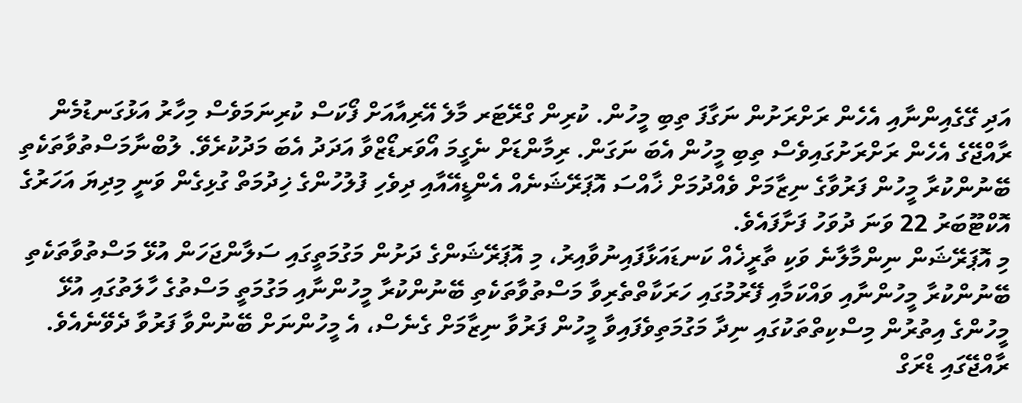އަދި ގޭގެއިންނާއި އެހެން ރަށްރަށުން ނަގާފަ ތިބި މީހުން. ކުރިން ގްރޭޓަރ މާލެ އޭރިއާއަށް ފޯކަސް ކުރިނަމަވެސް މިހާރު އަޅުގަނޑުމެން ރާއްޖޭގެ އެހެން ރަށްރަށުގައިވެސް ތިބި މީހުން އެބަ ނަގަން. ރިމާންޑަށް ނެގީމަ އޯވަރޑޯޒްވާ އަދަދު އެބަ މަދުކުރެވޭ. ލުބްނާމަސްތުވާތަކެތި ބޭނުންކުރާ މީހުން ފަރުވާގެ ނިޒާމަށް ވެއްދުމަށް ޚާއްސަ އޮޕަރޭޝަނެއް އެންޑީއޭއާއި ދިވެހި ފުލުހުންގެ ޚިދުމަތް ގުޅިގެން ވަނީ މިދިޔަ އަހަރުގެ އޮކްޓޫބަރު 22 ވަނަ ދުވަހު ފަށާފައެވެ.
މި އޮޕަރޭޝަން ނިންމާލާނެ ވަކި ތާރީޚެއް ކަނޑައަޅާފައިނުވާއިރު، މި އޮޕަރޭޝަންގެ ދަށުން މަގުމަތީގައި ސަލާންޖަހަން އުޅޭ މަސްތުވާތަކެތި ބޭނުންކުރާ މީހުންނާއި ވައްކަމާއި ފޭރުމުގައި ހަރަކާތްތެރިވާ މަސްތުވާތަކެތި ބޭނުންކުރާ މީހުންނާއި މަގުމަތީ މަސްތުގެ ހާލަތުގައި އުޅޭ މީހުންގެ އިތުރުން މިސްކިތްތަކުގައި ނިދާ މަގުމަތިވެފައިވާ މީހުން ފަރުވާ ނިޒާމަށް ގެނެސް، އެ މީހުންނަށް ބޭނުންވާ ފަރުވާ ދެވޭނެއެވެ.
ރާއްޖޭގައި ޑްރަގް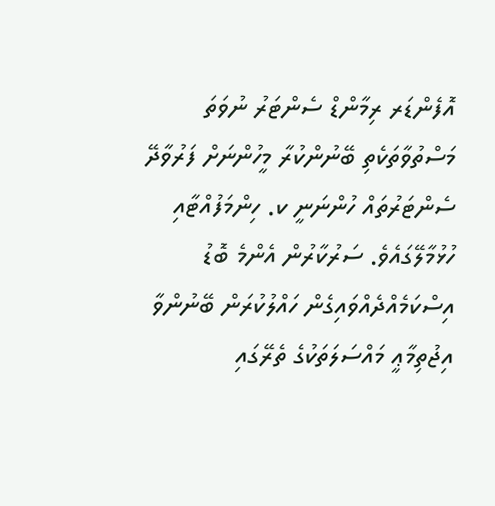އޮފެންޑަރ ރިމާންޑް ސެންޓަރު ނުވަތަ މަސްތުވާތަކެތި ބޭނުންކުރާ މީހުންނަށް ފަރުވާދޭ ސެންޓަރުތައް ހުންނަނީ ކ. ހިންމަފުއްޓާއި ހުޅުމާލޭގައެވެ. ސަރުކާރުން އެންމެ ބޮޑު އިސްކަމެއްދެއްވައިގެން ހައްލުކުރަން ބޭނުންވާ އިޖުތިމާޢީ މައްސަލަތަކުގެ ތެރޭގައި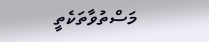މަސްތުވާތަކެތީ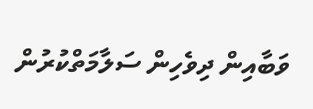ވަބާއިން ދިވެހިން ސަލާމަތްކުރުން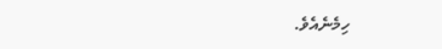ހިމެނެއެވެ.